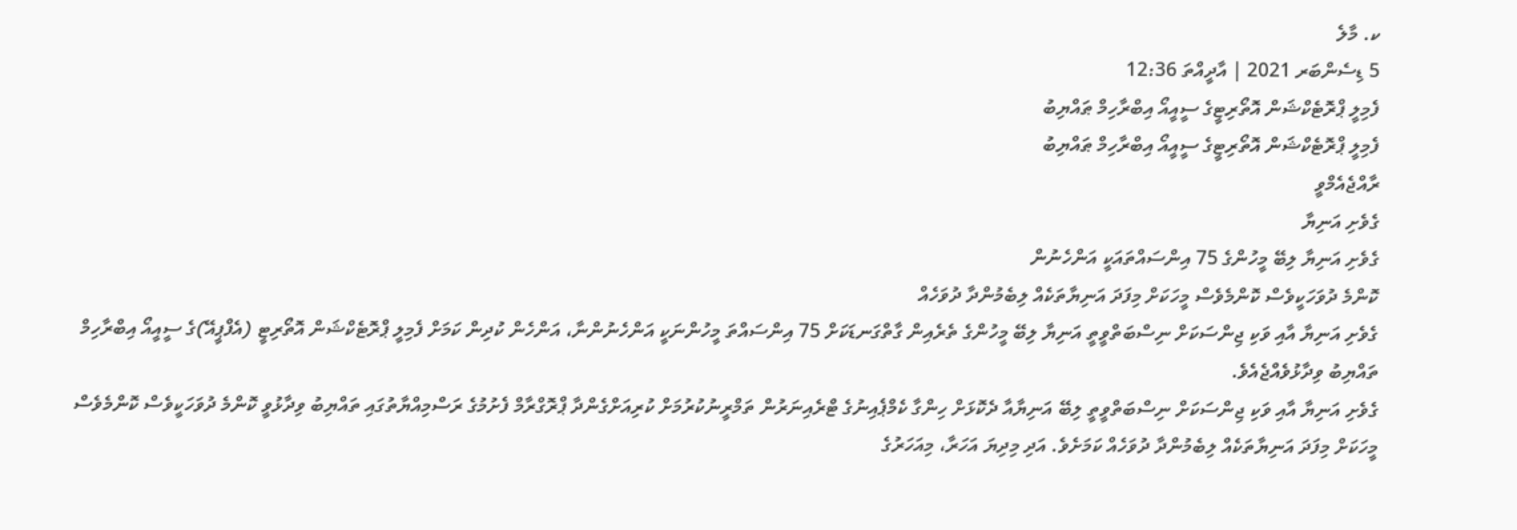ކ. މާލެ
5 ޑިސެންބަރ 2021 | އާދީއްތަ 12:36
ފެމިލީ ޕްރޮޓެކްޝަން އޮތޯރިޓީގެ ސީއީއޯ އިބްރާހިމް ޠައްޔިބު
ފެމިލީ ޕްރޮޓެކްޝަން އޮތޯރިޓީގެ ސީއީއޯ އިބްރާހިމް ޠައްޔިބު
ރާއްޖެއެމްވީ
ގެވެށި އަނިޔާ
ގެވެށި އަނިޔާ ލިބޭ މީހުންގެ 75 އިންސައްތައަކީ އަންހެނުން
ކޮންމެ ދުވަހަކީވެސް ކޮންމެވެސް މީހަކަށް މިފަދަ އަނިޔާތަކެއް ލިބެމުންދާ ދުވަހެއް
ގެވެށި އަނިޔާ އާއި ވަކި ޖިންސަކަށް ނިސްބަތްވީތީ އަނިޔާ ލިބޭ މީހުންގެ ތެރެއިން ގާތްގަނޑަކަށް 75 އިންސައްތަ މީހުންނަކީ އަންހެނުންނާ، އަންހެން ކުދިން ކަމަށް ފެމިލީ ޕްރޮޓެކްޝަން އޮތޯރިޓީ (އެފްޕީއޭ)ގެ ސީއީއޯ އިބްރާހިމް ތައްޔިބު ވިދާޅުވެއްޖެއެވެ.
ގެވެށި އަނިޔާ އާއި ވަކި ޖިންސަކަށް ނިސްބަތްވީތީ ލިބޭ އަނިޔާއާ ދެކޮޅަށް ހިންގާ ކެމްޕެއިނުގެ ޓްރެއިނަރުން ތަމްރީނުކުރުމަށް ކުރިއަށްގެންދާ ޕްރޮގްރާމް ފެށުމުގެ ރަސްމިއްޔާތުގައި ތައްޔިބު ވިދާޅުވީ ކޮންމެ ދުވަހަކީވެސް ކޮންމެވެސް މީހަކަށް މިފަދަ އަނިޔާތަކެއް ލިބެމުންދާ ދުވަހެއް ކަމަށެވެ. އަދި މިދިޔަ އަހަރާ، މިއަހަރުގެ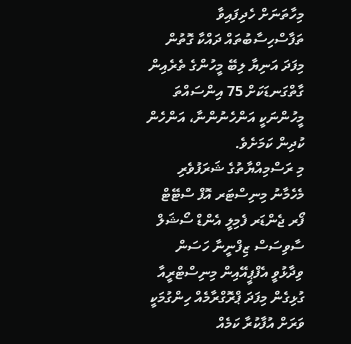މިހާތަނަށް ހެދިފައިވާ ތަފާސްހިސާބުތައް ދައްކާ ގޮތުން މިފަދަ އަނިޔާ ލިބޭ މީހުންގެ ތެރެއިން ގާތްގަނޑަކަށް 75 އިންސައްތަ މީހުންނަކީ އަންހެނުންނާ، އަންހެން ކުދިން ކަމަށެވެ.
މި ރަސްމިއްޔާތުގެ ޝަރަފުވެރި މެހެމާނު މިނިސްޓަރ އޮފް ސްޓޭޓް ފޯރ ޖެންޑަރ ފެމިލީ އެންޑް ސޯޝަލް ސާވިސަސް ޒިފްނީނާ ހަސަން ވިދާޅުވީ އެފްޕީއޭއިން މިނިސްޓްރީއާ ގުޅިގެން މިފަދަ ޕްރޮގްރާމެއް ހިންގުމަކީ ވަރަށް އުފާކުރާ ކަމެއް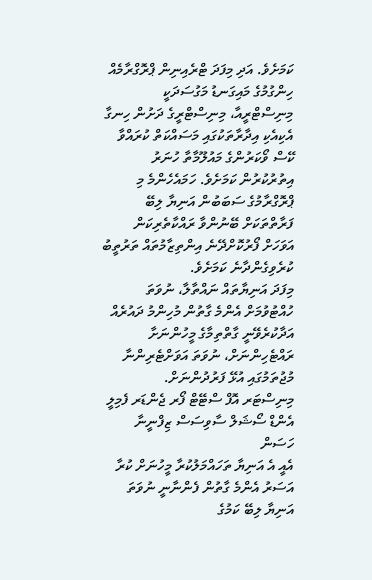ކަމަށެވެ. އަދި މިފަދަ ޓްރެއިނިން ޕްރޮގްރާމެއް ހިންގުމުގެ މައިގަނޑު މަގުސަދަކީ މިނިސްޓްރީއާ، މިނިސްޓްރީގެ ދަށުން ހިނގާ އެކިއެކި އިދާރާތަކުގައި މަސައްކަތް ކުރައްވާ ކޭސް ވޯކަރުންގެ މައުލޫމާތާ ހުނަރު އިތުރުކުރުން ކަމަށެވެ. ހަމައެހެންމެ މި ޕްރޮގްރާމުގެ ސަބަބުން އަނިޔާ ލިބޭ ފަރާތްތަކަށް ބޭނުންވާ ރައްކާތެރިކަން އަވަހަށް ފޯރުކޮށްދޭނެ އިންތިޒާމުތައް ތަރުތީބު ކުރެވިގެންދާނެ ކަމަށެވެ.
މިފަދަ އަނިޔާތައް ނައްތާލާ، ނުވަތަ ހުއްޓުވުމަށް އެންމެ ގާތުން މުހިންމު ދައުރެއް އަދާކުރެވޭނީ ގާތްތިމާގެ މީހުންނަށާ ރައްޓެހިންނަށް، ނުވަތަ އަވަށްޓެރިންނާ މުޖުތަމުގައި އުޅޭ ފަރުދުންނަށް.
މިނިސްޓަރ އޮފް ސްޓޭޓް ފޯރ ޖެންޑަރ ފެމިލީ އެންޑް ސޯޝަލް ސާވިސަސް ޒިފްނީނާ ހަސަން
އެއީ އެ އަނިޔާ ތަހައްމަލުކުރާ މީހުނަށް ކުރާ އަސަރު އެންމެ ގާތުން ފެންނާނީ ނުވަތަ އަނިޔާ ލިބޭ ކަމުގެ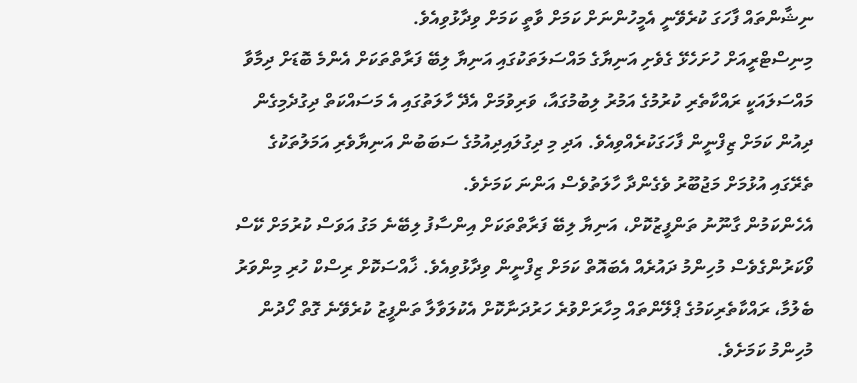ނިޝާންތައް ފާހަގަ ކުރެވޭނީ އެމީހުންނަށް ކަމަށް ވާތީ ކަމަށް ވިދާޅުވިއެވެ.
މިނިސްޓްރީއަށް ހުށަހެޅޭ ގެވެށި އަނިޔާގެ މައްސަލަތަކުގައި އަނިޔާ ލިބޭ ފަރާތްތަކަށް އެންމެ ބޮޑަށް ދިމާވާ މައްސަލައަކީ ރައްކާތެރި ކުރުމުގެ އަމުރު ލިބުމުގައާ، ވަރިވުމަށް އެދޭ ހާލަތުގައި އެ މަސައްކަތް ދިގުދެމިގެން ދިއުން ކަމަށް ޒިފްނީން ފާހަގަކުރެއްވިއެވެ. އަދި މި ދިގުލައިދިއުމުގެ ސަބަބުން އަނިޔާވެރި އަމަލުތަކުގެ ތެރޭގައި އުޅުމަށް މަޖުބޫރު ވެގެންދާ ހާލަތުވެސް އަންނަ ކަމަށެވެ.
އެހެންކަމުން ގާނޫނު ތަންފީޒުކޮށް، އަނިޔާ ލިބޭ ފަރާތްތަކަށް އިންސާފު ލިބޭނެ މަގު އަވަސް ކުރުމަށް ކޭސް ވޯކަރުންގެވެސް މުހިންމު ދައުރެއް އެބައޮތް ކަމަށް ޒިފްނީން ވިދާޅުވިއެވެ. ޚާއްސަކޮށް ރިސްކް ހުރި މިންވަރު ބެލުމާ، ރައްކާތެރިކަމުގެ ޕްލޭންތައް މިހާރަށްވުރެ ހަރުދަނާކޮށް އެކުލަވާލާ ތަންފީޒު ކުރެވޭނެ ގޮތް ހޯދުން މުހިންމު ކަމަށެވެ.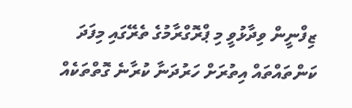ޒިފްނީން ވިދާޅުވީ މި ޕްރޮގްރާމުގެ ތެރޭގައި މިފަދަ ކަންތައްތައް އިތުރަށް ހަރުދަނާ ކުރާނެ ގޮތްތަކެއް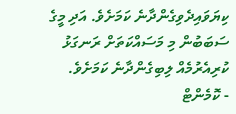ކިޔަވައިދެވިގެންދާނެ ކަމަށެވެ. އަދި މީގެ ސަބަބުން މި މަސައްކަތަށް ރަނގަޅު ކުރިއެރުމެއް ލިބިގެންދާނެ ކަމަށެވެ.
- ކޮމެންޓް